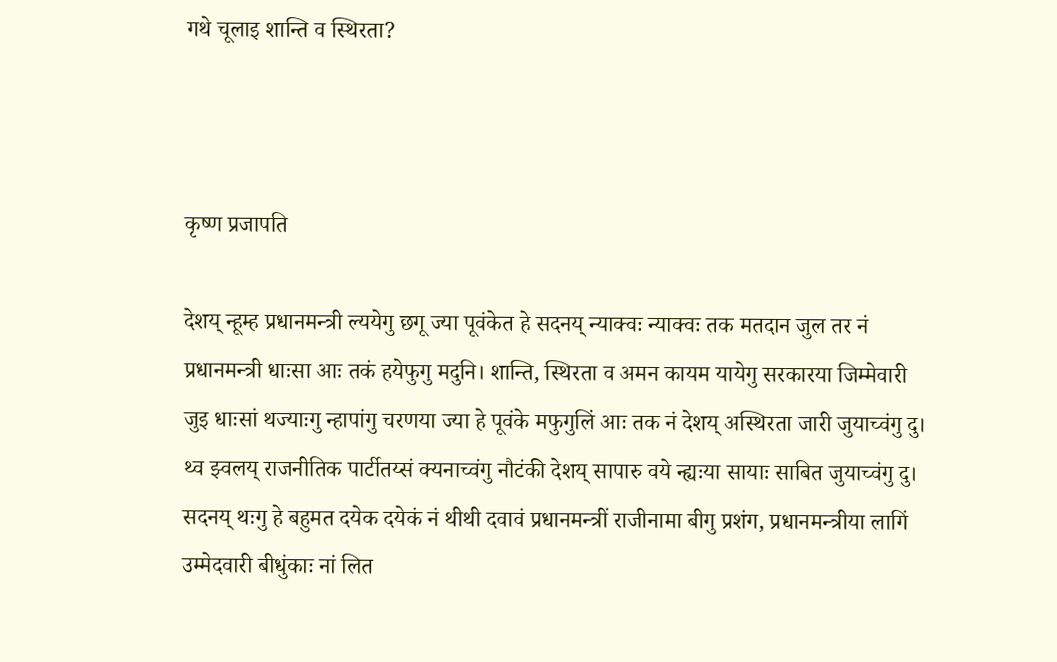गथे चूलाइ शान्ति व स्थिरता?



कृष्ण प्रजापति

देशय् न्हूम्ह प्रधानमन्त्री ल्ययेगु छगू ज्या पूवंकेत हे सदनय् न्याक्वः न्याक्वः तक मतदान जुल तर नं प्रधानमन्त्री धाःसा आः तकं हयेफुगु मदुनि। शान्ति, स्थिरता व अमन कायम यायेगु सरकारया जिम्मेवारी जुइ धाःसां थज्याःगु न्हापांगु चरणया ज्या हे पूवंके मफुगुलिं आः तक नं देशय् अस्थिरता जारी जुयाच्वंगु दु। थ्व झ्वलय् राजनीतिक पार्टीतय्सं क्यनाच्वंगु नौटंकी देशय् सापारु वये न्ह्यःया सायाः साबित जुयाच्वंगु दु। सदनय् थःगु हे बहुमत दयेक दयेकं नं थीथी दवावं प्रधानमन्त्रीं राजीनामा बीगु प्रशंग, प्रधानमन्त्रीया लागिं उम्मेदवारी बीधुंकाः नां लित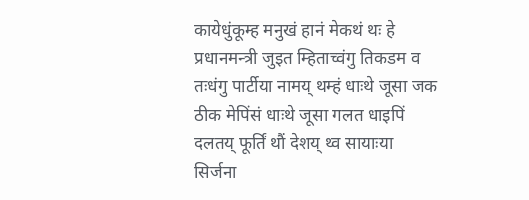कायेधुंकूम्ह मनुखं हानं मेकथं थः हे प्रधानमन्त्री जुइत म्हिताच्वंगु तिकडम व तःधंगु पार्टीया नामय् थम्हं धाःथे जूसा जक ठीक मेपिंसं धाःथे जूसा गलत धाइपिं दलतय् फूर्तिं थौं देशय् थ्व सायाःया सिर्जना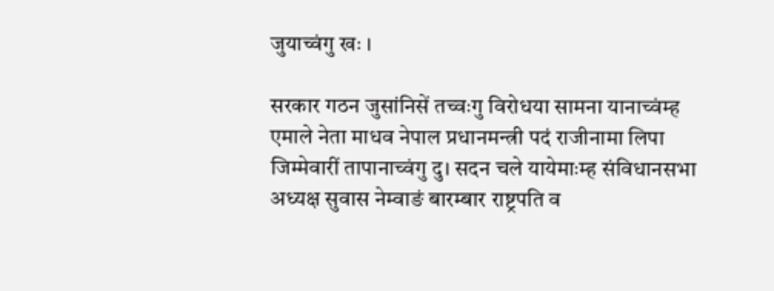जुयाच्वंगु खः ।

सरकार गठन जुसांनिसें तच्वःगु विरोधया सामना यानाच्वंम्ह एमाले नेता माधव नेपाल प्रधानमन्त्री पदं राजीनामा लिपा जिम्मेवारीं तापानाच्वंगु दु। सदन चले यायेमाःम्ह संविधानसभा अध्यक्ष सुवास नेम्वाङं बारम्बार राष्ट्रपति व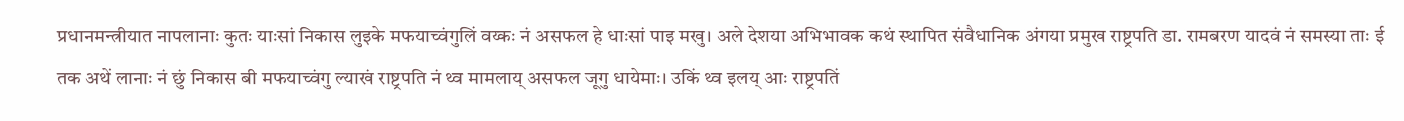प्रधानमन्त्रीयात नापलानाः कुतः याःसां निकास लुइके मफयाच्वंगुलिं वय्कः नं असफल हे धाःसां पाइ मखु। अले देशया अभिभावक कथं स्थापित संवैधानिक अंगया प्रमुख राष्ट्रपति डा. रामबरण यादवं नं समस्या ताः ई तक अथें लानाः नं छुं निकास बी मफयाच्वंगु ल्याखं राष्ट्रपति नं थ्व मामलाय् असफल जूगु धायेमाः। उकिं थ्व इलय् आः राष्ट्रपतिं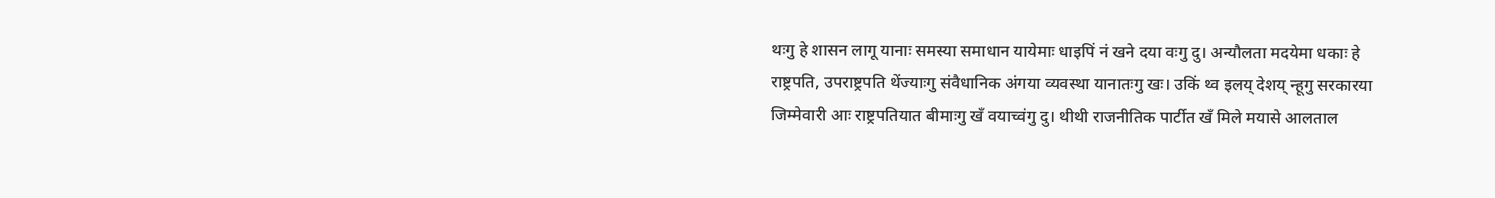थःगु हे शासन लागू यानाः समस्या समाधान यायेमाः धाइपिं नं खने दया वःगु दु। अन्यौलता मदयेमा धकाः हे राष्ट्रपति, उपराष्ट्रपति थेंज्याःगु संवैधानिक अंगया व्यवस्था यानातःगु खः। उकिं थ्व इलय् देशय् न्हूगु सरकारया जिम्मेवारी आः राष्ट्रपतियात बीमाःगु खँ वयाच्वंगु दु। थीथी राजनीतिक पार्टीत खँ मिले मयासे आलताल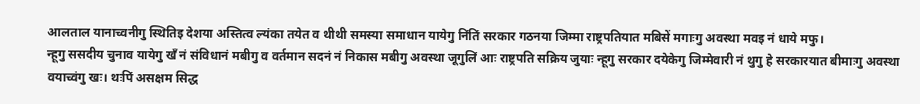आलताल यानाच्वनीगु स्थितिइ देशया अस्तित्व ल्यंका तयेत व थीथी समस्या समाधान यायेगु निंतिं सरकार गठनया जिम्मा राष्ट्रपतियात मबिसें मगाःगु अवस्था मवइ नं धाये मफु।
न्हूगु ससदीय चुनाव यायेगु खँ नं संविधानं मबीगु व वर्तमान सदनं नं निकास मबीगु अवस्था जूगुलिं आः राष्ट्रपति सक्रिय जुयाः न्हूगु सरकार दयेकेगु जिम्मेवारी नं थुगु हे सरकारयात बीमाःगु अवस्था वयाच्वंगु खः। थःपिं असक्षम सिद्ध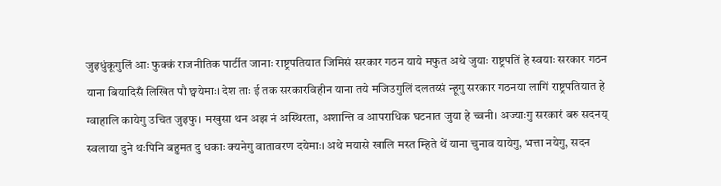जुइधुंकूगुलिं आः फुक्कं राजनीतिक पार्टीत जानाः राष्ट्रपतियात जिमिसं सरकार गठन याये मफुत अथे जुयाः राष्ट्रपतिं हे स्वयाः सरकार गठन याना बियादिसँ लिखित पौ छ्वयेमाः। देश ताः ई तक सरकारविहीन याना तये मजिउगुलिं दलतय्सं न्हूगु सरकार गठनया लागिं राष्ट्रपतियात हे ग्वाहालि कायेगु उचित जुइफु। मखुसा थन अझ नं अस्थिरता, अशान्ति व आपराधिक घटनात जुया हे च्वनी। अज्याःगु सरकारं बरु सदनय् स्वलाया दुने थःपिनि बहुमत दु धकाः क्यनेगु वातावरण दयेमाः। अथे मयासे खालि मस्त म्हिते थें याना चुनाव यायेगु, भत्ता नयेगु, सदन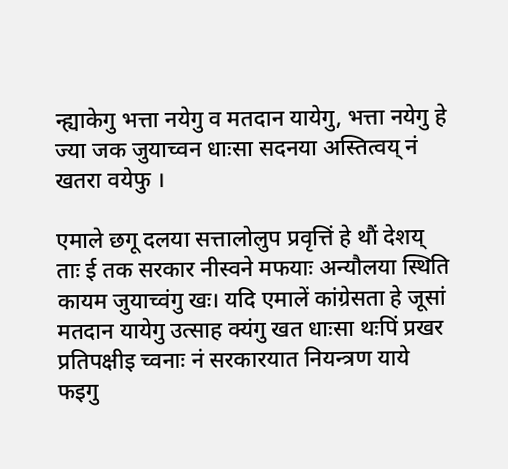न्ह्याकेगु भत्ता नयेगु व मतदान यायेगु, भत्ता नयेगु हे ज्या जक जुयाच्वन धाःसा सदनया अस्तित्वय् नं खतरा वयेफु ।

एमाले छगू दलया सत्तालोलुप प्रवृत्तिं हे थौं देशय् ताः ई तक सरकार नीस्वने मफयाः अन्यौलया स्थिति कायम जुयाच्वंगु खः। यदि एमालें कांग्रेसता हे जूसां मतदान यायेगु उत्साह क्यंगु खत धाःसा थःपिं प्रखर प्रतिपक्षीइ च्वनाः नं सरकारयात नियन्त्रण याये फइगु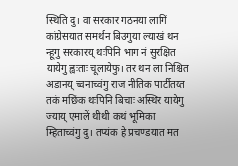स्थिति दु। वा सरकार गठनया लागिं कांग्रेसयात समर्थन बिउगुया ल्याखं थन न्हूगु सरकारय् थःपिनि भाग नं सुरक्षित यायेगु ह्वःताः चूलायेफु। तर थन ला निश्चित अडानय् च्वनाच्वंगु राज नीतिक पार्टीतय्त तकं मछिंक थःपिनि बिचाः अस्थिर यायेगु ज्याय् एमालें थीथी कथं भूमिका म्हिताच्वंगु दु। तप्यंक हे प्रचण्डयात मत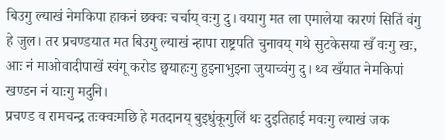बिउगु ल्याखं नेमकिपा हाकनं छक्वः चर्चाय् वःगु दु। वयागु मत ला एमालेया कारणं सितिं वंगु हे जुल। तर प्रचण्डयात मत बिउगु ल्याखं न्हापा राष्ट्रपति चुनावय् गथे सुटकेसया खँ वःगु खः, आः नं माओवादीपाखें स्वंगू करोड छ्वयाहःगु हुइनाभुइना जुयाच्वंगु दु। थ्व खँयात नेमकिपां खण्डन नं याःगु मदुनि।
प्रचण्ड व रामचन्द्र तःक्वःमछि हे मतदानय् बुइधुंकूगुलिं थः दुइतिहाई मवःगु ल्याखं जक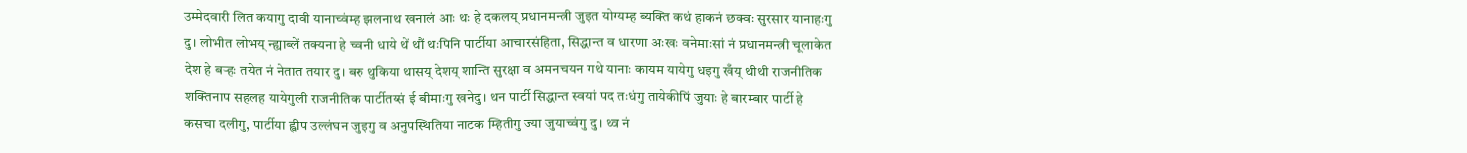उम्मेदवारी लित कयागु दावी यानाच्वंम्ह झलनाथ खनालं आः थः हे दकलय् प्रधानमन्त्री जुइत योग्यम्ह ब्यक्ति कथं हाकनं छक्वः सुरसार यानाहःगु दु। लोभीत लोभय् न्ह्याब्लें तक्यना हे च्वनी धाये थें थौं थःपिनि पार्टीया आचारसंहिता, सिद्धान्त व धारणा अःखः वनेमाःसां नं प्रधानमन्त्री चूलाकेत देश हे बर्‍हः तयेत नं नेतात तयार दु। बरु थुकिया थासय् देशय् शान्ति सुरक्षा व अमनचयन गथे यानाः कायम यायेगु धइगु खँय् थीथी राजनीतिक शक्तिनाप सहलह यायेगुली राजनीतिक पार्टीतय्सं ई बीमाःगु खनेदु। थन पार्टी सिद्धान्त स्वयां पद तःधंगु तायेकीपिं जुयाः हे बारम्बार पार्टी हे कसचा दलीगु, पार्टीया ह्वीप उल्लंघन जुइगु व अनुपस्थितिया नाटक म्हितीगु ज्या जुयाच्वंगु दु। थ्व नं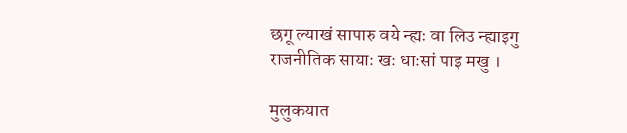छगू ल्याखं सापारु वये न्ह्यः वा लिउ न्ह्याइगु
राजनीतिक सायाः खः धाःसां पाइ मखु ।

मुलुकयात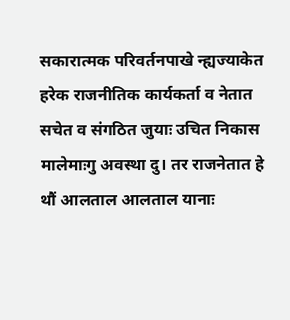सकारात्मक परिवर्तनपाखे न्ह्यज्याकेत हरेक राजनीतिक कार्यकर्ता व नेतात सचेत व संगठित जुयाः उचित निकास मालेमाःगु अवस्था दु। तर राजनेतात हे थौं आलताल आलताल यानाः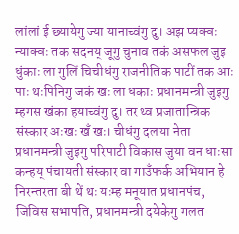लांलां ई छ्यायेगु ज्या यानाच्वंगु दु। अझ प्यक्वः न्याक्वः तक सदनय् जूगु चुनाव तकं असफल जुइ धुंकाः ला गुलिं चिचीधंगु राजनीतिक पाटीं तक आः पाः थःपिनिगु जकं खः ला धकाः प्रधानमन्त्री जुइगु म्हगस खंका हयाच्वंगु दु। तर थ्व प्रजातान्त्रिक संस्कार अःखः खँ खः। चीधंगु दलया नेता प्रधानमन्त्री जुइगु परिपाटी विकास जुया वन धाःसा कन्हय् पंचायती संस्कार वा गाउँफर्क अभियान हे निरन्तरता बी थें थः यःम्ह मनूयात प्रधानपंच, जिविस सभापति, प्रधानमन्त्री दयेकेगु गलत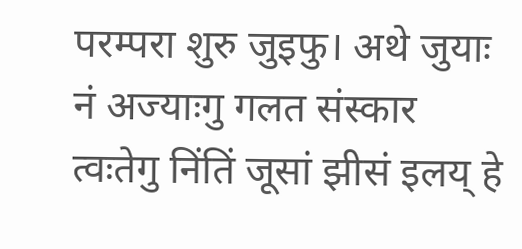परम्परा शुरु जुइफु। अथे जुयाः नं अज्याःगु गलत संस्कार त्वःतेगु निंतिं जूसां झीसं इलय् हे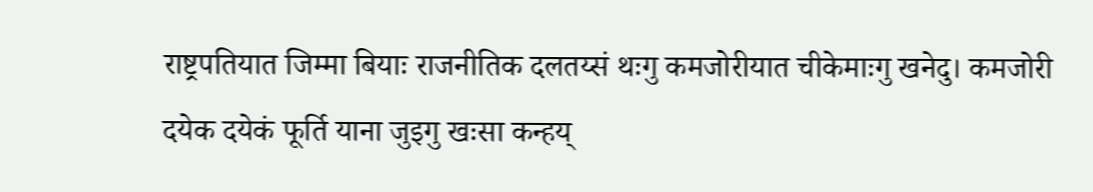राष्ट्रपतियात जिम्मा बियाः राजनीतिक दलतय्सं थःगु कमजोरीयात चीकेमाःगु खनेदु। कमजोरी दयेक दयेकं फूर्ति याना जुइगु खःसा कन्हय्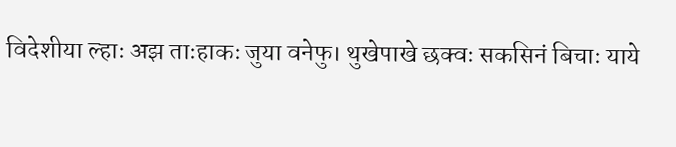विदेशीया ल्हाः अझ ताःहाकः जुया वनेफु। थुखेपाखे छक्वः सकसिनं बिचाः याये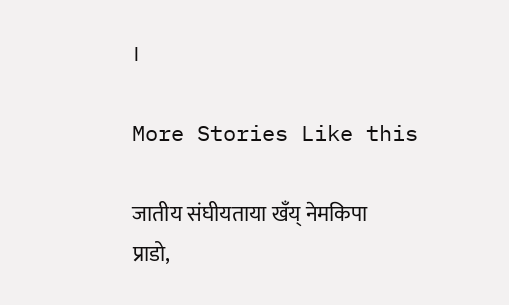।

More Stories Like this

जातीय संघीयताया खँय् नेमकिपा
प्राडो,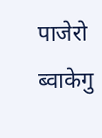पाजेरो ब्वाकेगु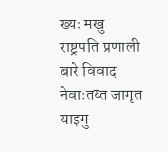ख्यः मखु
राष्ट्रपति प्रणाली बारे विवाद
नेवाःतय्त जागृत याइगु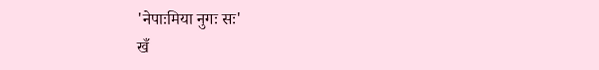'नेपाःमिया नुगः सः'
खँ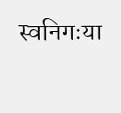स्वनिगःया